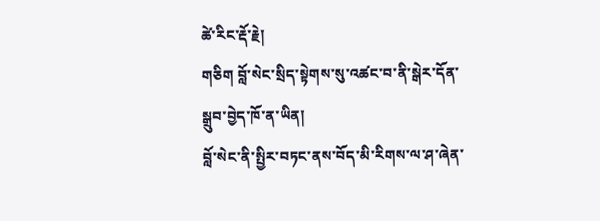ཚེ་རིང་རྡོ་རྗེ།
གཅིག བློ་སེང་སྲིད་སྟེགས་སུ་འཚང་བ་ནི་སྒེར་དོན་སྒྲུབ་བྱེད་ཁོ་ན་ཡིན།
བློ་སེང་ནི་སྤྱིར་བཏང་ནས་བོད་མི་རིགས་ལ་ཤ་ཞེན་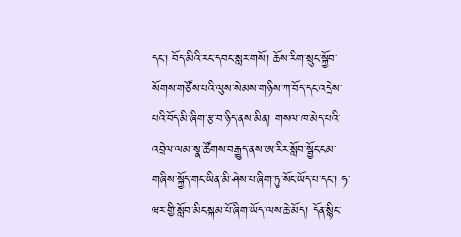དང་། བོད་མིའི་རང་དབང་སླར་གསོ། ཆོས་རིག་སྲུང་སྐྱོབ་སོགས་གཙོས་པའི་ལུས་སེམས་གཉིས་ཀ་བོད་དང་འདྲེས་པའི་བོད་མི་ཞིག་རྩ་བ་ཉིད་ནས་མིན། གསལ་ཁ་མེད་པའི་འབྲེལ་ལམ་སྣ་ཚོགས་བརྒྱུད་ནས་ཨ་རིར་སློབ་སྦྱོང་ངམ་གཞིས་སྐྱོད་གང་ཡིན་མི་ཤེས་པ་ཞིག་ཏུ་སོང་ཡོད་པ་དང་། ཧ་ཝར་གྱི་སློབ་མིང་སྐམ་པོ་ཞིག་ཡོད་ལས་ཆེ་མོད། དོན་སྙིང་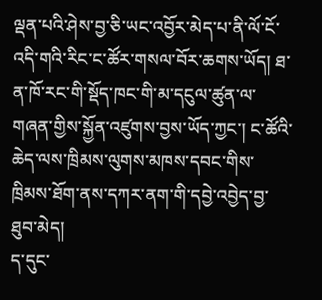ལྡན་པའི་ཤེས་བྱ་ཅི་ཡང་འབྱོར་མེད་པ་ནི་ལོ་ངོ་འདི་གའི་རིང་ང་ཚོར་གསལ་བོར་ཆགས་ཡོད། ཐ་ན་ཁོ་རང་གི་སྡོད་ཁང་གི་མ་དངུལ་ཚུན་ལ་གཞན་གྱིས་སྐྱོན་འཛུགས་བྱས་ཡོད་ཀྱང་། ང་ཚོའི་ཆེད་ལས་ཁྲིམས་ལུགས་མཁས་དབང་གིས་ཁྲིམས་ཐོག་ནས་དཀར་ནག་གི་དབྱེ་འབྱེད་བྱ་ཐུབ་མེད།
ད་དུང་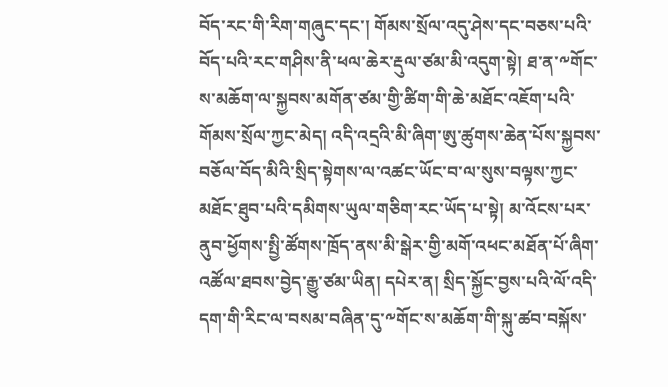བོད་རང་གི་རིག་གཞུང་དང་། གོམས་སྲོལ་འདུ་ཤེས་དང་བཅས་པའི་བོད་པའི་རང་གཤིས་ནི་ཕལ་ཆེར་རྡུལ་ཙམ་མི་འདུག་སྟེ། ཐ་ན་༸གོང་ས་མཆོག་ལ་སྐྱབས་མགོན་ཙམ་གྱི་ཚིག་གི་ཆེ་མཐོང་འཇོག་པའི་གོམས་སྲོལ་ཀྱང་མེད། འདི་འདྲའི་མི་ཞིག་ཨུ་ཚུགས་ཆེན་པོས་སྐྱབས་བཅོལ་བོད་མིའི་སྲིད་སྟེགས་ལ་འཚང་ཡོང་བ་ལ་སུས་བལྟས་ཀྱང་མཐོང་ཐུབ་པའི་དམིགས་ཡུལ་གཅིག་རང་ཡོད་པ་སྟེ། མ་འོངས་པར་ནུབ་ཕྱོགས་སྤྱི་ཚོགས་ཁྲོད་ནས་མི་སྒེར་གྱི་མགོ་འཕང་མཐོན་པོ་ཞིག་འཚོལ་ཐབས་བྱེད་རྒྱུ་ཙམ་ཡིན། དཔེར་ན། སྲིད་སྐྱོང་བྱས་པའི་ལོ་འདི་དག་གི་རིང་ལ་བསམ་བཞིན་དུ་༸གོང་ས་མཆོག་གི་སྐུ་ཚབ་བསྐོས་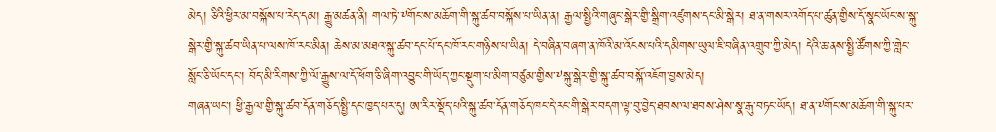མེད། ཅིའི་ཕྱིར་མ་བསྐོས་པ་རེད་དམ། རྒྱུ་མཚན་ནི། གལ་ཏེ་༸གོང་ས་མཆོག་གི་སྐུ་ཚབ་བསྐོས་པ་ཡིན་ན། རྒྱལ་སྤྱིའི་གཞུང་སྒེར་གྱི་སྒྲིག་འཛུགས་དང་མི་སྒེར། ཐ་ན་གསར་འགོད་པ་ཚུན་གྱིས་དོ་སྣང་ཡོང་ས་སྐུ་སྒེར་གྱི་སྐུ་ཚབ་ཡིན་པ་ལས་ཁོ་རང་མིན། ཆེས་མ་མཐའ་སྐུ་ཚབ་དང་པོ་དང་ཁོ་རང་གཉིས་པ་ཡིན། དེ་བཞིན་བཞག་ན་ཁོའི་མ་འོངས་པའི་དམིགས་ཡུལ་ཇི་བཞིན་འགྲུབ་ཀྱི་མེད། དེའི་ཆ་ནས་སྤྱི་ཚོགས་ཀྱི་གླེང་སློང་ཅི་ཡོང་དང་། བོད་མི་རིགས་ཀྱི་ལོ་རྒྱུས་ལ་དོ་ཕོག་ཅི་ཞིག་འབྱུང་གི་ཡོད་ཀྱང་སྡུག་པ་མིག་བཙུམ་གྱིས་༸སྐུ་སྒེར་གྱི་སྐུ་ཚབ་བསྐོ་འཇོག་བྱས་མེད།
གཞན་ཡང་། ཕྱི་རྒྱལ་གྱི་སྐུ་ཚབ་དོན་གཅོད་སྤྱི་དང་ཁྱད་པར་དུ། ཨ་རིར་སྡོད་པའི་སྐུ་ཚབ་དོན་གཅོད་ཁང་དེ་རང་གི་སྒེར་བདག་ལྟ་བུ་བྱེད་ཐབས་ལ་ཐབས་ཤེས་སྣ་རྒུ་བཏང་ཡོད། ཐ་ན་༸གོང་ས་མཆོག་གི་སྐུ་པར་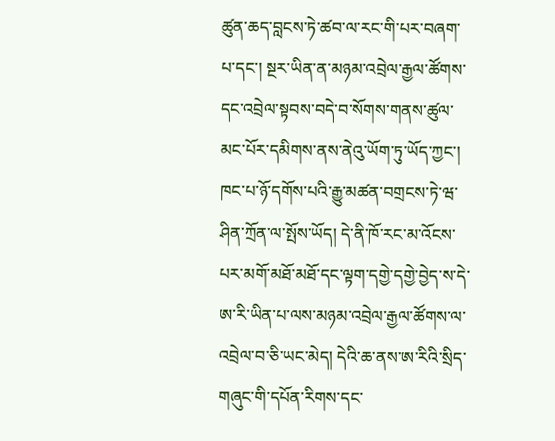ཚུན་ཆད་བླངས་ཏེ་ཚབ་ལ་རང་གི་པར་བཞག་པ་དང་། སྔར་ཡིན་ན་མཉམ་འབྲེལ་རྒྱལ་ཚོགས་དང་འབྲེལ་སྟབས་བདེ་བ་སོགས་གནས་ཚུལ་མང་པོར་དམིགས་ནས་ནེའུ་ཡོག་ཏུ་ཡོད་ཀྱང་། ཁང་པ་ཉོ་དགོས་པའི་རྒྱུ་མཚན་བགྲངས་ཏེ་ཝ་ཤིན་ཀྲོན་ལ་སྤོས་ཡོད། དེ་ནི་ཁོ་རང་མ་འོངས་པར་མགོ་མཐོ་མཐོ་དང་ལྟག་དགྱེ་དགྱེ་བྱེད་ས་དེ་ཨ་རི་ཡིན་པ་ལས་མཉམ་འབྲེལ་རྒྱལ་ཚོགས་ལ་འབྲེལ་བ་ཅི་ཡང་མེད། དེའི་ཆ་ནས་ཨ་རིའི་སྲིད་གཞུང་གི་དཔོན་རིགས་དང་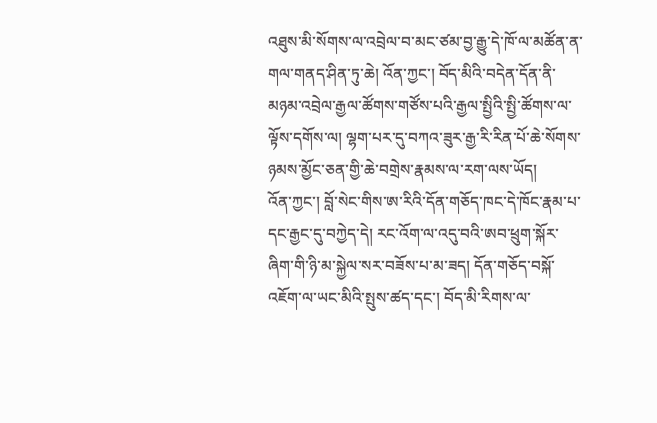འཐུས་མི་སོགས་ལ་འབྲེལ་བ་མང་ཙམ་བྱ་རྒྱུ་དེ་ཁོ་ལ་མཚོན་ན་གལ་གནད་ཤིན་ཏུ་ཆེ། འོན་ཀྱང་། བོད་མིའི་བདེན་དོན་ནི་མཉམ་འབྲེལ་རྒྱལ་ཚོགས་གཙོས་པའི་རྒྱལ་སྤྱིའི་སྤྱི་ཚོགས་ལ་ལྟོས་དགོས་ལ། ལྷག་པར་དུ་བཀའ་ཟུར་རྒྱ་རི་རིན་པོ་ཆེ་སོགས་ཉམས་མྱོང་ཅན་གྱི་ཆེ་བགྲེས་རྣམས་ལ་རག་ལས་ཡོད།
འོན་ཀྱང་། བློ་སེང་གིས་ཨ་རིའི་དོན་གཅོད་ཁང་དེ་ཁོང་རྣམ་པ་དང་རྒྱང་དུ་བཀྱེད་དེ། རང་འོག་ལ་འདུ་བའི་ཨབ་ཕྲུག་སྐོར་ཞིག་གི་ཉི་མ་སྐྱེལ་སར་བཟོས་པ་མ་ཟད། དོན་གཅོད་བསྐོ་འཇོག་ལ་ཡང་མིའི་སྤུས་ཚད་དང་། བོད་མི་རིགས་ལ་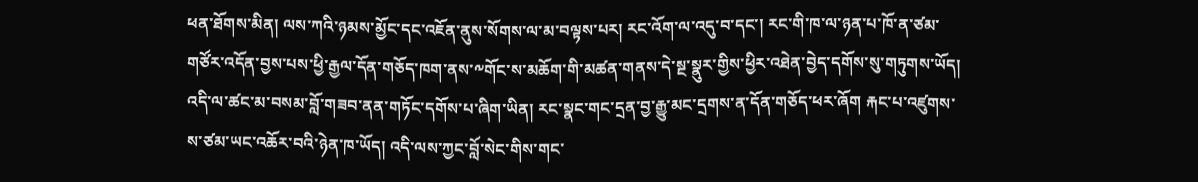ཕན་ཐོགས་མིན། ལས་ཀའི་ཉམས་མྱོང་དང་འཇོན་ནུས་སོགས་ལ་མ་བལྟས་པར། རང་འོག་ལ་འདུ་བ་དང་། རང་གི་ཁ་ལ་ཉན་པ་ཁོ་ན་ཙམ་གཙོར་འདོན་བྱས་པས་ཕྱི་རྒྱལ་དོན་གཅོད་ཁག་ནས་༸གོང་ས་མཆོག་གི་མཚན་གནས་དེ་སྔ་སྣུར་གྱིས་ཕྱིར་འཐེན་བྱེད་དགོས་སུ་གཏུགས་ཡོད། འདི་ལ་ཚང་མ་བསམ་བློ་གཟབ་ནན་གཏོང་དགོས་པ་ཞིག་ཡིན། རང་སྣང་གང་དྲན་བྱ་རྒྱུ་མང་དྲགས་ན་དོན་གཅོད་ཕར་ཞོག རྐང་པ་འཛུགས་ས་ཙམ་ཡང་འཆོར་བའི་ཉེན་ཁ་ཡོད། འདི་ལས་ཀྱང་བློ་སེང་གིས་གང་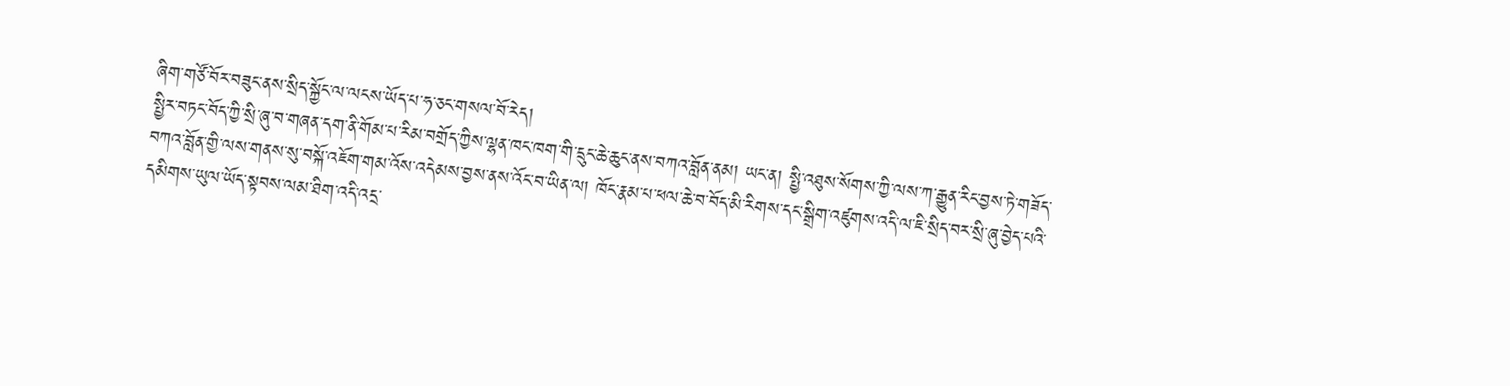ཞིག་གཙོ་བོར་བཟུང་ནས་སྲིད་སྐྱོང་ལ་ལངས་ཡོད་པ་ཧ་ཅང་གསལ་བོ་རེད།
སྤྱིར་བཏང་བོད་ཀྱི་སྲི་ཞུ་བ་གཞན་དག་ནི་གོམ་པ་རིམ་བགྲོད་ཀྱིས་ལྷན་ཁང་ཁག་གི་དྲུང་ཆེ་ཆུང་ནས་བཀའ་བློན་ནམ། ཡང་ན། སྤྱི་འཐུས་སོགས་ཀྱི་ལས་ཀ་རྒྱུན་རིང་བྱས་ཏེ་གཟོད་བཀའ་བློན་གྱི་ལས་གནས་སུ་བསྐོ་འཇོག་གམ་འོས་འདེམས་བྱས་ནས་འོང་བ་ཡིན་ལ། ཁོང་རྣམ་པ་ཕལ་ཆེ་བ་བོད་མི་རིགས་དང་སྒྲིག་འཛུགས་འདི་ལ་ཇི་སྲིད་བར་སྲི་ཞུ་བྱེད་པའི་དམིགས་ཡུལ་ཡོད་སྟབས་ལམ་ཐིག་འདི་འདྲ་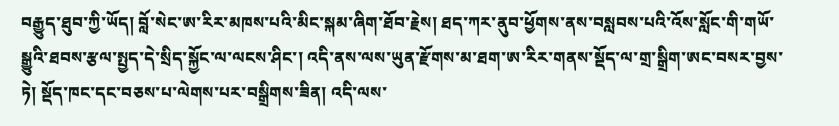བརྒྱུད་ཐུབ་ཀྱི་ཡོད། བློ་སེང་ཨ་རིར་མཁས་པའི་མིང་སྐམ་ཞིག་ཐོབ་རྗེས། ཐད་ཀར་ནུབ་ཕྱོགས་ནས་བསླབས་པའི་འོས་སློང་གི་གཡོ་སྒྱུའི་ཐབས་རྩལ་སྤྱད་དེ་སྲིད་སྐྱོང་ལ་ལངས་ཤིང་། འདི་ནས་ལས་ཡུན་རྫོགས་མ་ཐག་ཨ་རིར་གནས་སྡོད་ལ་གྲ་སྒྲིག་ཨང་བསར་བྱས་ཏེ། སྡོད་ཁང་དང་བཅས་པ་ལེགས་པར་བསྒྲིགས་ཟིན། འདི་ལས་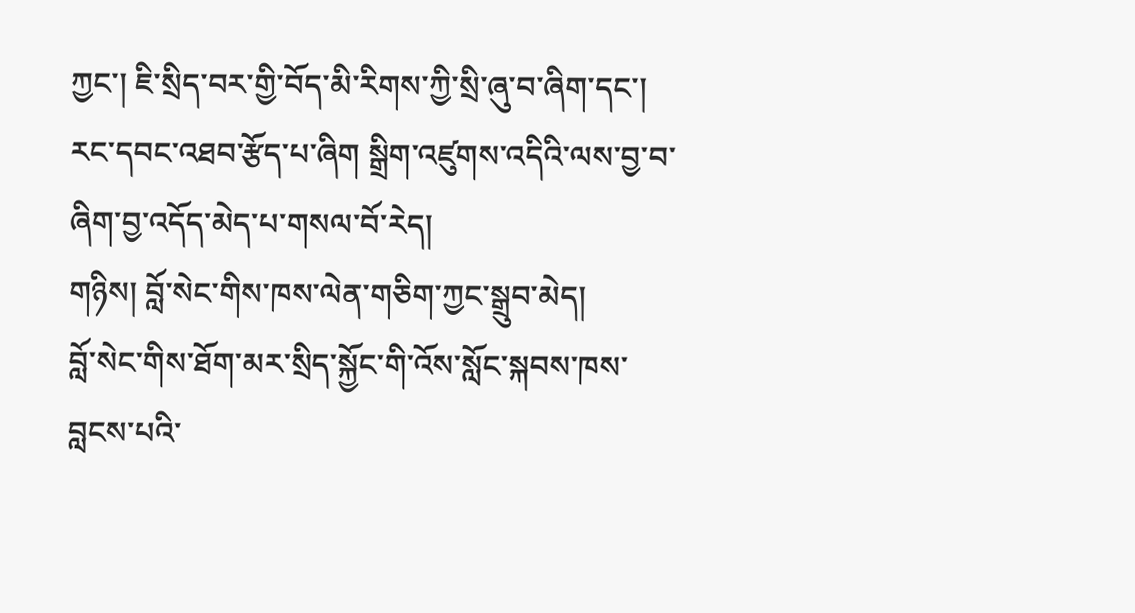ཀྱང་། ཇི་སྲིད་བར་གྱི་བོད་མི་རིགས་ཀྱི་སྲི་ཞུ་བ་ཞིག་དང་། རང་དབང་འཐབ་རྩོད་པ་ཞིག སྒྲིག་འཛུགས་འདིའི་ལས་བྱ་བ་ཞིག་བྱ་འདོད་མེད་པ་གསལ་བོ་རེད།
གཉིས། བློ་སེང་གིས་ཁས་ལེན་གཅིག་ཀྱང་སྒྲུབ་མེད།
བློ་སེང་གིས་ཐོག་མར་སྲིད་སྐྱོང་གི་འོས་སློང་སྐབས་ཁས་བླངས་པའི་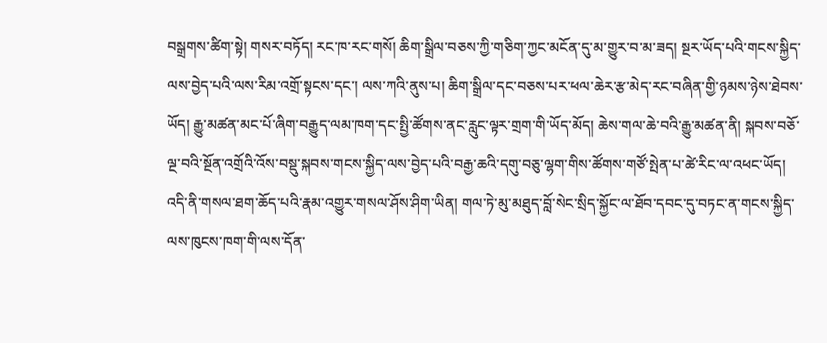བསྒྲགས་ཚིག་སྟེ། གསར་བཏོད། རང་ཁ་རང་གསོ། ཆིག་སྒྲིལ་བཅས་ཀྱི་གཅིག་ཀྱང་མངོན་དུ་མ་གྱུར་བ་མ་ཟད། སྔར་ཡོད་པའི་གངས་སྐྱིད་ལས་བྱེད་པའི་ལས་རིམ་འགྲོ་སྟངས་དང་། ལས་ཀའི་ནུས་པ། ཆིག་སྒྲིལ་དང་བཅས་པར་ཕལ་ཆེར་རྩ་མེད་རང་བཞིན་གྱི་ཉམས་ཉེས་ཐེབས་ཡོད། རྒྱུ་མཚན་མང་པོ་ཞིག་བརྒྱུད་ལམ་ཁག་དང་སྤྱི་ཚོགས་ནང་རླུང་ལྟར་གྲག་གི་ཡོད་མོད། ཆེས་གལ་ཆེ་བའི་རྒྱུ་མཚན་ནི། སྐབས་བཅོ་ལྔ་བའི་སྔོན་འགྲོའི་འོས་བསྡུ་སྐབས་གངས་སྐྱིད་ལས་བྱེད་པའི་བརྒྱ་ཆའི་དགུ་བཅུ་ལྷག་གིས་ཚོགས་གཙོ་སྤེན་པ་ཚེ་རིང་ལ་འཕང་ཡོད། འདི་ནི་གསལ་ཐག་ཆོད་པའི་རྣམ་འགྱུར་གསལ་ཤོས་ཤིག་ཡིན། གལ་ཏེ་མུ་མཐུད་བློ་སེང་སྲིད་སྐྱོང་ལ་ཐོབ་དབང་དུ་བཏང་ན་གངས་སྐྱིད་ལས་ཁུངས་ཁག་གི་ལས་དོན་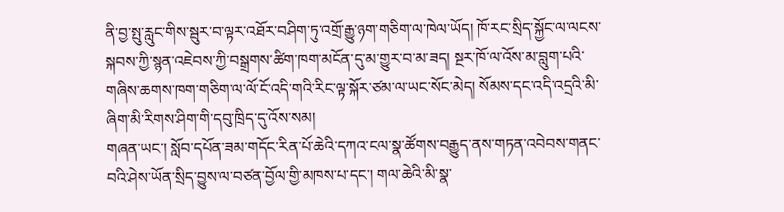ནི་བྱ་སྤུ་རླུང་གིས་སྦུར་བ་ལྟར་འཐོར་བཤིག་ཏུ་འགྲོ་རྒྱུ་ཉག་གཅིག་ལ་ཁེལ་ཡོད། ཁོ་རང་སྲིད་སྐྱོང་ལ་ལངས་སྐབས་ཀྱི་སྙན་འཇེབས་ཀྱི་བསྒྲགས་ཚིག་ཁག་མངོན་དུ་མ་གྱུར་བ་མ་ཟད། སྔར་ཁོ་ལ་འོས་མ་བླུག་པའི་གཞིས་ཆགས་ཁག་གཅིག་ལ་ལོ་ངོ་འདི་གའི་རིང་ལྟ་སྐོར་ཙམ་ལ་ཡང་སོང་མེད། སོམས་དང་འདི་འདྲའི་མི་ཞིག་མི་རིགས་ཤིག་གི་དབུ་ཁྲིད་དུ་འོས་སམ།
གཞན་ཡང་། སློབ་དཔོན་ཟམ་གདོང་རིན་པོ་ཆེའི་དཀའ་ངལ་སྣ་ཚོགས་བརྒྱུད་ནས་གཏན་འབེབས་གནང་བའི་ཤེས་ཡོན་སྲིད་བྱུས་ལ་བཙན་བྱོལ་གྱི་མཁས་པ་དང་། གལ་ཆེའི་མི་སྣ་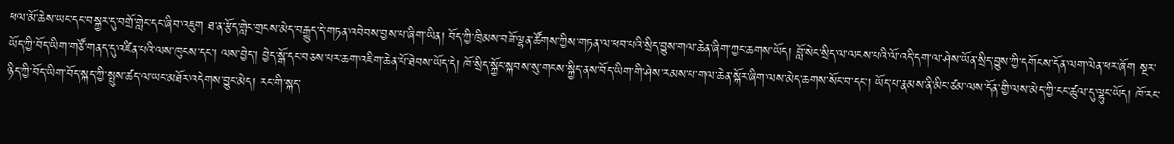ཕལ་མོ་ཆེས་ཡང་དང་བསྐྱར་དུ་བགྲོ་གླེང་དང་ཞིབ་འཇུག ཐ་ན་རྩོད་གླེང་གྲངས་མེད་བརྒྱུད་དེ་གཏན་འབེབས་བྱས་པ་ཞིག་ཡིན། བོད་ཀྱི་ཁྲིམས་བཟོ་ལྷན་ཚོགས་ཀྱིས་གཏན་ལ་ཕབ་པའི་སྲིད་བྱུས་གལ་ཆེན་ཞིག་ཀྱང་ཆགས་ཡོད། བློ་སེང་སྲིད་ལ་ལངས་པའི་ལོ་འདི་དག་ལ་ཤེས་ཡོན་སྲིད་བྱུས་ཀྱི་དགོངས་དོན་ལག་ལེན་ཕར་ཞོག སྔར་ཡོད་ཀྱི་བོད་ཡིག་གཙོ་གནད་དུ་འཛིན་པའི་ལས་ཁུངས་དང་། ལས་བྱེད་། བྱེད་སྒོ་དང་བཅས་པར་ཆག་འཇིག་ཆེན་པོ་ཐེབས་ཡོད་དེ། ཁོ་སྲིད་སྐྱོང་སྐབས་སུ་གངས་སྐྱིད་ནས་བོད་ཡིག་གི་ཤེས་རམས་པ་གལ་ཆེན་སྐོར་ཞིག་ལས་མེད་ཆགས་སོང་བ་དང་། ཡོད་པ་རྣམས་ནི་མིང་ཙམ་ལས་དོན་གྱི་ལས་མེད་ཀྱི་ངང་ཚུལ་དུ་ལྷུང་ཡོད། ཁོ་རང་ཉིད་ཀྱི་བོད་ཡིག་བོད་སྐད་ཀྱི་སྤུས་ཚད་ལ་ཡང་མཐོར་འདེགས་བྱུང་མེད། རང་གི་སྐད་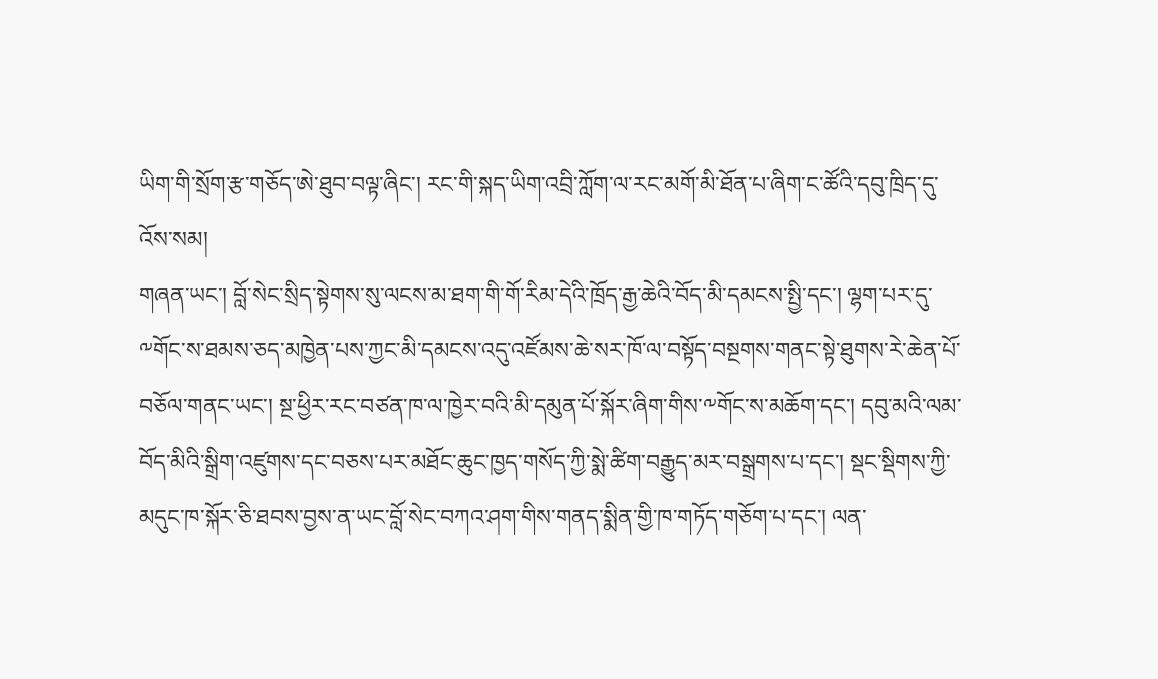ཡིག་གི་སྲོག་རྩ་གཅོད་ཨེ་ཐུབ་བལྟ་ཞིང་། རང་གི་སྐད་ཡིག་འབྲི་ཀློག་ལ་རང་མགོ་མི་ཐོན་པ་ཞིག་ང་ཚོའི་དབུ་ཁྲིད་དུ་འོས་སམ།
གཞན་ཡང་། བློ་སེང་སྲིད་སྟེགས་སུ་ལངས་མ་ཐག་གི་གོ་རིམ་དེའི་ཁྲོད་རྒྱ་ཆེའི་བོད་མི་དམངས་སྤྱི་དང་། ལྷག་པར་དུ་༸གོང་ས་ཐམས་ཅད་མཁྱེན་པས་ཀྱང་མི་དམངས་འདུ་འཛོམས་ཆེ་སར་ཁོ་ལ་བསྟོད་བསྔགས་གནང་སྟེ་ཐུགས་རེ་ཆེན་པོ་བཅོལ་གནང་ཡང་། སྔ་ཕྱིར་རང་བཙན་ཁ་ལ་ཁྱེར་བའི་མི་དམུན་པོ་སྐོར་ཞིག་གིས་༸གོང་ས་མཆོག་དང་། དབུ་མའི་ལམ་བོད་མིའི་སྒྲིག་འཛུགས་དང་བཅས་པར་མཐོང་ཆུང་ཁྱད་གསོད་ཀྱི་སྨེ་ཚིག་བརྒྱུད་མར་བསྒྲགས་པ་དང་། སྡང་སྡིགས་ཀྱི་མདུང་ཁ་སྐོར་ཅི་ཐབས་བྱས་ན་ཡང་བློ་སེང་བཀའ་ཤག་གིས་གནད་སྨིན་གྱི་ཁ་གཏོད་གཅོག་པ་དང་། ལན་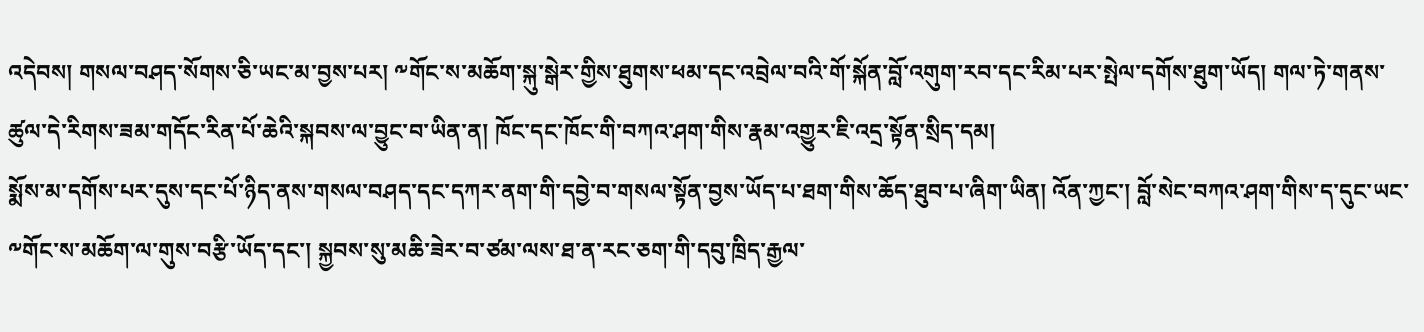འདེབས། གསལ་བཤད་སོགས་ཅི་ཡང་མ་བྱས་པར། ༸གོང་ས་མཆོག་སྐུ་སྒེར་གྱིས་ཐུགས་ཕམ་དང་འབྲེལ་བའི་གོ་སྐོན་བློ་འགུག་རབ་དང་རིམ་པར་སྤེལ་དགོས་ཐུག་ཡོད། གལ་ཏེ་གནས་ཚུལ་དེ་རིགས་ཟམ་གདོང་རིན་པོ་ཆེའི་སྐབས་ལ་བྱུང་བ་ཡིན་ན། ཁོང་དང་ཁོང་གི་བཀའ་ཤག་གིས་རྣམ་འགྱུར་ཇི་འདྲ་སྟོན་སྲིད་དམ།
སྨོས་མ་དགོས་པར་དུས་དང་པོ་ཉིད་ནས་གསལ་བཤད་དང་དཀར་ནག་གི་དབྱེ་བ་གསལ་སྟོན་བྱས་ཡོད་པ་ཐག་གིས་ཆོད་ཐུབ་པ་ཞིག་ཡིན། འོན་ཀྱང་། བློ་སེང་བཀའ་ཤག་གིས་ད་དུང་ཡང་༸གོང་ས་མཆོག་ལ་གུས་བརྩི་ཡོད་དང་། སྐྱབས་སུ་མཆི་ཟེར་བ་ཙམ་ལས་ཐ་ན་རང་ཅག་གི་དབུ་ཁྲིད་རྒྱལ་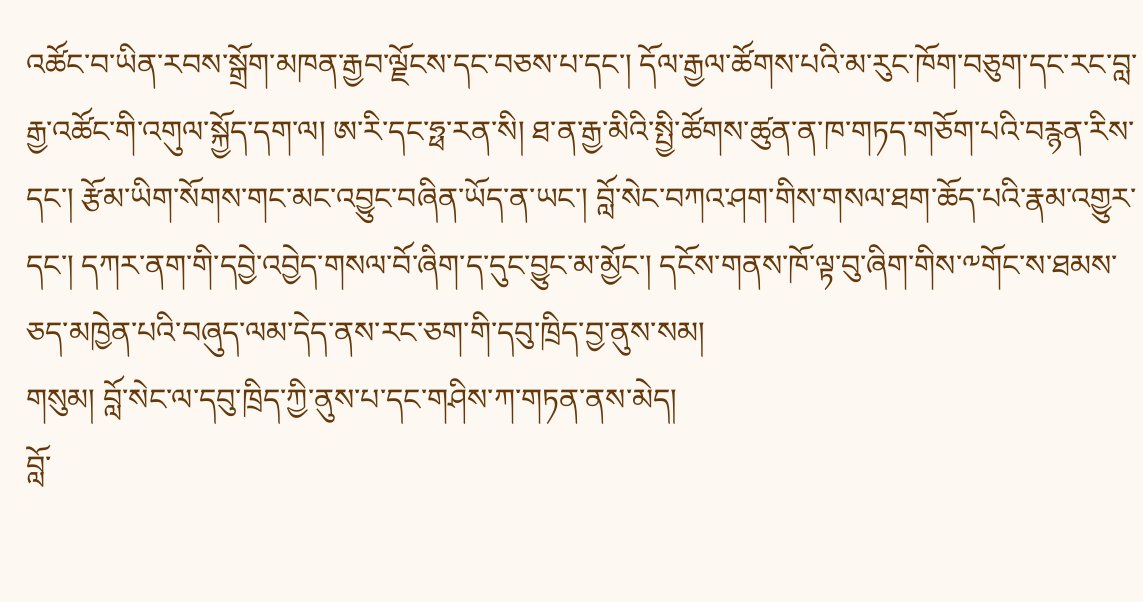འཚོང་བ་ཡིན་རབས་སྒྲོག་མཁན་རྒྱབ་ལྗོངས་དང་བཅས་པ་དང་། དོལ་རྒྱལ་ཚོགས་པའི་མ་རུང་ཁོག་བཅུག་དང་རང་བླ་རྒྱ་འཚོང་གི་འགུལ་སྐྱོད་དག་ལ། ཨ་རི་དང་ཧྥ་རན་སི། ཐ་ན་རྒྱ་མིའི་སྤྱི་ཚོགས་ཚུན་ན་ཁ་གཏད་གཅོག་པའི་བརྙན་རིས་དང་། རྩོམ་ཡིག་སོགས་གང་མང་འབྱུང་བཞིན་ཡོད་ན་ཡང་། བློ་སེང་བཀའ་ཤག་གིས་གསལ་ཐག་ཆོད་པའི་རྣམ་འགྱུར་དང་། དཀར་ནག་གི་དབྱེ་འབྱེད་གསལ་བོ་ཞིག་ད་དུང་བྱུང་མ་མྱོང་། དངོས་གནས་ཁོ་ལྟ་བུ་ཞིག་གིས་༸གོང་ས་ཐམས་ཅད་མཁྱེན་པའི་བཞུད་ལམ་དེད་ནས་རང་ཅག་གི་དབུ་ཁྲིད་བྱ་ནུས་སམ།
གསུམ། བློ་སེང་ལ་དབུ་ཁྲིད་ཀྱི་ནུས་པ་དང་གཤིས་ཀ་གཏན་ནས་མེད།
བློ་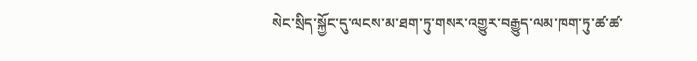སེང་སྲིད་སྐྱོང་དུ་ལངས་མ་ཐག་ཏུ་གསར་འགྱུར་བརྒྱུད་ལམ་ཁག་ཏུ་ཚ་ཚ་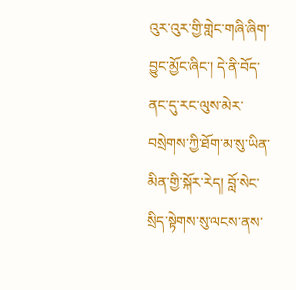འུར་འུར་གྱི་གླེང་གཞི་ཞིག་བྱུང་མྱོང་ཞིང་། དེ་ནི་བོད་ནང་དུ་རང་ལུས་མེར་བསྲེགས་ཀྱི་ཐོག་མ་སུ་ཡིན་མིན་གྱི་སྐོར་རེད། བློ་སེང་སྲིད་སྟེགས་སུ་ལངས་ནས་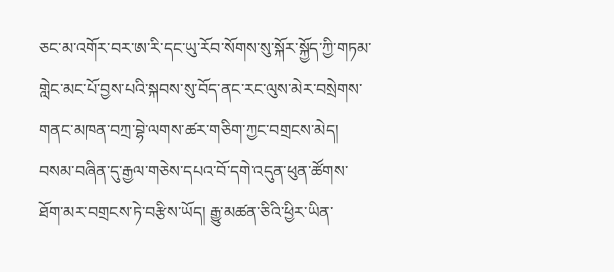ཅང་མ་འགོར་བར་ཨ་རི་དང་ཡུ་རོབ་སོགས་སུ་སྐོར་སྐྱོད་ཀྱི་གཏམ་གླེང་མང་པོ་བྱས་པའི་སྐབས་སུ་བོད་ནང་རང་ལུས་མེར་བསྲེགས་གནང་མཁན་བཀྲ་བྷེ་ལགས་ཚར་གཅིག་ཀྱང་བགྲངས་མེད། བསམ་བཞིན་དུ་རྒྱལ་གཅེས་དཔའ་བོ་དགེ་འདུན་ཕུན་ཚོགས་ཐོག་མར་བགྲངས་ཏེ་བརྩིས་ཡོད། རྒྱུ་མཚན་ཅིའི་ཕྱིར་ཡིན་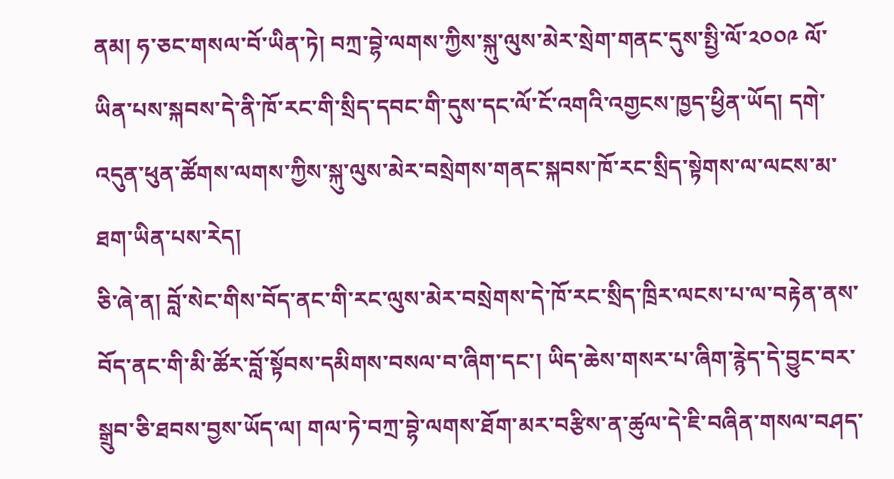ནམ། ཧ་ཅང་གསལ་བོ་ཡིན་ཏེ། བཀྲ་བྷེ་ལགས་ཀྱིས་སྐུ་ལུས་མེར་སྲེག་གནང་དུས་སྤྱི་ལོ་༢༠༠༩ ལོ་ཡིན་པས་སྐབས་དེ་ནི་ཁོ་རང་གི་སྲིད་དབང་གི་དུས་དང་ལོ་ངོ་འགའི་འགྱངས་ཁྱད་ཕྱིན་ཡོད། དགེ་འདུན་ཕུན་ཚོགས་ལགས་ཀྱིས་སྐུ་ལུས་མེར་བསྲེགས་གནང་སྐབས་ཁོ་རང་སྲིད་སྟེགས་ལ་ལངས་མ་ཐག་ཡིན་པས་རེད།
ཅི་ཞེ་ན། བློ་སེང་གིས་བོད་ནང་གི་རང་ལུས་མེར་བསྲེགས་དེ་ཁོ་རང་སྲིད་ཁྲིར་ལངས་པ་ལ་བརྟེན་ནས་བོད་ནང་གི་མི་ཚོར་བློ་སྟོབས་དམིགས་བསལ་བ་ཞིག་དང་། ཡིད་ཆེས་གསར་པ་ཞིག་རྙེད་དེ་བྱུང་བར་སྒྲུབ་ཅི་ཐབས་བྱས་ཡོད་ལ། གལ་ཏེ་བཀྲ་བྷེ་ལགས་ཐོག་མར་བརྩིས་ན་ཚུལ་དེ་ཇི་བཞིན་གསལ་བཤད་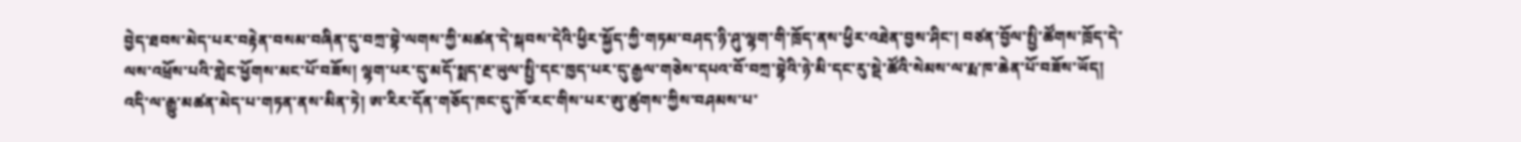བྱེད་ཐབས་མེད་པར་བརྟེན་བསམ་བཞིན་དུ་བཀྲ་བྷེ་ལགས་ཀྱི་མཚན་དེ་སྐབས་དེའི་ཕྱིར་སྐྱོད་ཀྱི་གཏམ་བཤད་ཉི་ཤུ་ལྷག་གི་ཁྲོད་ནས་ཕྱིར་འཐེན་བྱས་ཤིང་། བཙན་བྱོལ་སྤྱི་ཚོགས་ཁྲོད་དེ་ལས་འཕྲོས་པའི་གླེང་ཕྱོགས་མང་པོ་བཟོས། ལྷག་པར་དུ་མདོ་སྨད་རྔ་ཡུལ་སྤྱི་དང་ཁྱད་པར་དུ་རྒྱལ་གཅེས་དཔའ་བོ་བཀྲ་བྷེའི་ཉེ་མི་དང་རུ་སྡེ་ཚོའི་སེམས་ལ་རྨ་ཁ་ཆེན་པོ་བཟོས་ཡོད།
འདི་ལ་རྒྱུ་མཚན་མེད་པ་གཏན་ནས་མིན་ཏེ། ཨ་རིར་དོན་གཅོད་ཁང་དུ་ཁོ་རང་གིས་པར་ཨུ་ཚུགས་ཀྱིས་བཤམས་པ་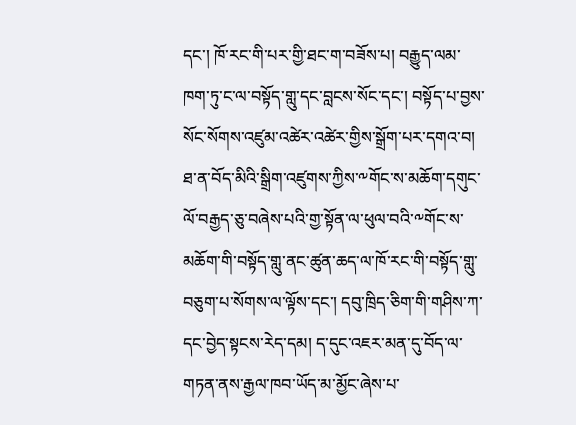དང་། ཁོ་རང་གི་པར་གྱི་ཐང་ག་བཟོས་པ། བརྒྱུད་ལམ་ཁག་ཏུ་ང་ལ་བསྟོད་གླུ་དང་བླངས་སོང་དང་། བསྟོད་པ་བྱས་སོང་སོགས་འཛུམ་འཚེར་འཚེར་གྱིས་སྒྲོག་པར་དགའ་བ། ཐ་ན་བོད་མིའི་སྒྲིག་འཛུགས་ཀྱིས་༸གོང་ས་མཆོག་དགུང་ལོ་བརྒྱད་ཅུ་བཞེས་པའི་གྱ་སྟོན་ལ་ཕུལ་བའི་༸གོང་ས་མཆོག་གི་བསྟོད་གླུ་ནང་ཚུན་ཆད་ལ་ཁོ་རང་གི་བསྟོད་གླུ་བཅུག་པ་སོགས་ལ་ལྟོས་དང་། དབུ་ཁྲིད་ཅིག་གི་གཤིས་ཀ་དང་བྱེད་སྟངས་རེད་དམ། ད་དུང་འཇར་མན་དུ་བོད་ལ་གཏན་ནས་རྒྱལ་ཁབ་ཡོད་མ་མྱོང་ཞེས་པ་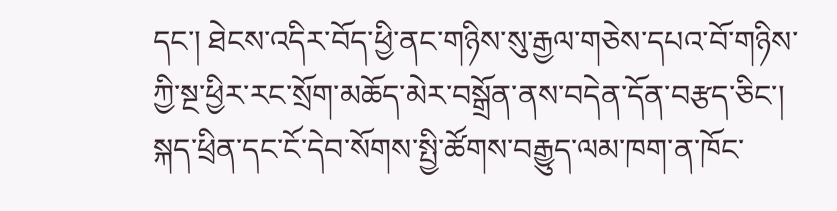དང་། ཐེངས་འདིར་བོད་ཕྱི་ནང་གཉིས་སུ་རྒྱལ་གཅེས་དཔའ་བོ་གཉིས་ཀྱི་སྔ་ཕྱིར་རང་སྲོག་མཆོད་མེར་བསྒྲོན་ནས་བདེན་དོན་བརྩད་ཅིང་། སྐད་ཕྲིན་དང་ངོ་དེབ་སོགས་སྤྱི་ཚོགས་བརྒྱུད་ལམ་ཁག་ན་ཁོང་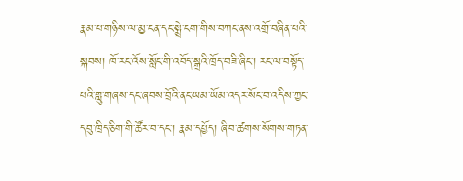རྣམ་པ་གཉིས་ལ་མྱ་ངན་དང་སྨྲེ་ངག་གིས་བཀང་ནས་འགྲོ་བཞིན་པའི་སྐབས། ཁོ་རང་འོས་སློང་གི་འབོད་སྒྲའི་ཁྲོད་བཟི་ཞིང་། རང་ལ་བསྟོད་པའི་གླུ་གཞས་དང་ཞབས་བྲོའི་ནང་ཡམ་ཡོམ་འདར་སོང་བ་འདིས་ཀྱང་དབུ་ཁྲིད་ཅིག་གི་ཚོར་བ་དང་། རྣམ་དཔྱོད། ཞིབ་ཚགས་སོགས་གཏན་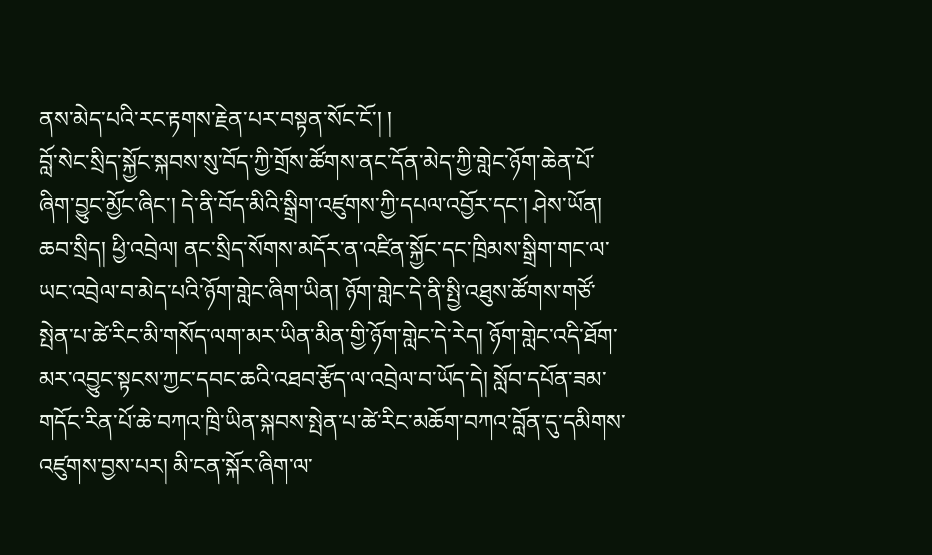ནས་མེད་པའི་རང་རྟགས་རྗེན་པར་བསྟན་སོང་ངོ་། །
བློ་སེང་སྲིད་སྐྱོང་སྐབས་སུ་བོད་ཀྱི་གྲོས་ཚོགས་ནང་དོན་མེད་ཀྱི་གླེང་ཉོག་ཆེན་པོ་ཞིག་བྱུང་མྱོང་ཞིང་། དེ་ནི་བོད་མིའི་སྒྲིག་འཛུགས་ཀྱི་དཔལ་འབྱོར་དང་། ཤེས་ཡོན། ཆབ་སྲིད། ཕྱི་འབྲེལ། ནང་སྲིད་སོགས་མདོར་ན་འཛིན་སྐྱོང་དང་ཁྲིམས་སྒྲིག་གང་ལ་ཡང་འབྲེལ་བ་མེད་པའི་ཉོག་གླེང་ཞིག་ཡིན། ཉོག་གླེང་དེ་ནི་སྤྱི་འཐུས་ཚོགས་གཙོ་སྤེན་པ་ཚེ་རིང་མི་གསོད་ལག་མར་ཡིན་མིན་གྱི་ཉོག་གླེང་དེ་རེད། ཉོག་གླེང་འདི་ཐོག་མར་འབྱུང་སྟངས་ཀྱང་དབང་ཆའི་འཐབ་རྩོད་ལ་འབྲེལ་བ་ཡོད་དེ། སློབ་དཔོན་ཟམ་གདོང་རིན་པོ་ཆེ་བཀའ་ཁྲི་ཡིན་སྐབས་སྤེན་པ་ཚེ་རིང་མཆོག་བཀའ་བློན་དུ་དམིགས་འཛུགས་བྱས་པར། མི་ངན་སྐོར་ཞིག་ལ་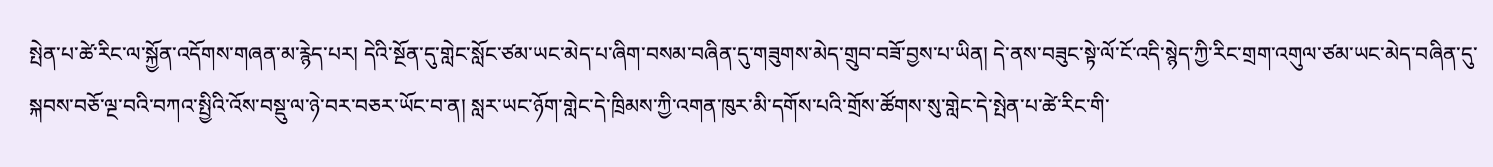སྤེན་པ་ཚེ་རིང་ལ་སྐྱོན་འདོགས་གཞན་མ་རྙེད་པར། དེའི་སྔོན་དུ་གླེང་སློང་ཙམ་ཡང་མེད་པ་ཞིག་བསམ་བཞིན་དུ་གཟུགས་མེད་གྲུབ་བཟོ་བྱས་པ་ཡིན། དེ་ནས་བཟུང་སྟེ་ལོ་ངོ་འདི་སྙེད་ཀྱི་རིང་གྲག་འགུལ་ཙམ་ཡང་མེད་བཞིན་དུ་སྐབས་བཅོ་ལྔ་བའི་བཀའ་སྤྱིའི་འོས་བསྡུ་ལ་ཉེ་བར་བཅར་ཡོང་བ་ན། སླར་ཡང་ཉོག་གླེང་དེ་ཁྲིམས་ཀྱི་འགན་ཁུར་མི་དགོས་པའི་གྲོས་ཚོགས་སུ་གླེང་དེ་སྤེན་པ་ཚེ་རིང་གི་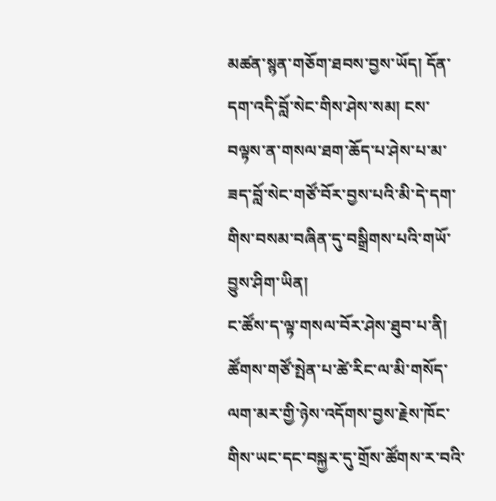མཚན་སྙན་གཅོག་ཐབས་བྱས་ཡོད། དོན་དག་འདི་བློ་སེང་གིས་ཤེས་སམ། ངས་བལྟས་ན་གསལ་ཐག་ཆོད་པ་ཤེས་པ་མ་ཟད་བློ་སེང་གཙོ་བོར་བྱས་པའི་མི་དེ་དག་གིས་བསམ་བཞིན་དུ་བསྒྲིགས་པའི་གཡོ་བྱུས་ཤིག་ཡིན།
ང་ཚོས་ད་ལྟ་གསལ་བོར་ཤེས་ཐུབ་པ་ནི། ཚོགས་གཙོ་སྤེན་པ་ཚེ་རིང་ལ་མི་གསོད་ལག་མར་གྱི་ཉེས་འདོགས་བྱས་རྗེས་ཁོང་གིས་ཡང་དང་བསྐྱར་དུ་གྲོས་ཚོགས་ར་བའི་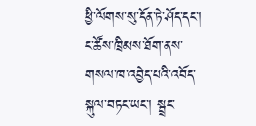ཕྱི་ལོགས་སུ་དོན་ཏེ་ཤོད་དང་། ང་ཚོས་ཁྲིམས་ཐོག་ནས་གསལ་ཁ་འབྱེད་པའི་འབོད་སྐུལ་བཏང་ཡང་། སྦྲང་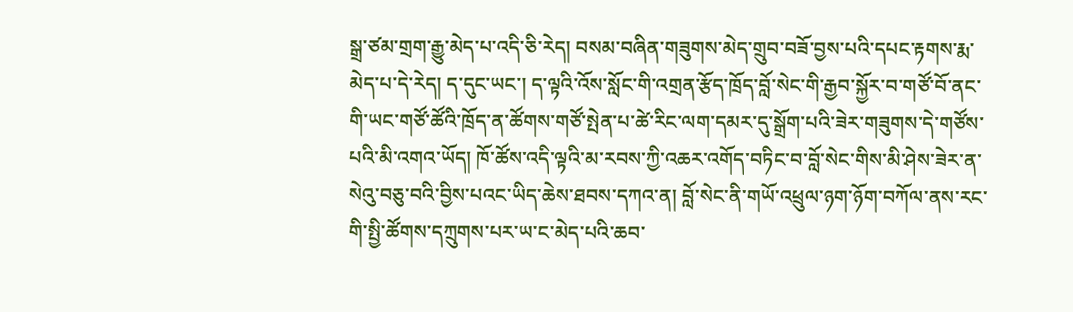སྒྲ་ཙམ་གྲག་རྒྱུ་མེད་པ་འདི་ཅི་རེད། བསམ་བཞིན་གཟུགས་མེད་གྲུབ་བཟོ་བྱས་པའི་དཔང་རྟགས་རྨ་མེད་པ་དེ་རེད། ད་དུང་ཡང་། ད་ལྟའི་འོས་སློང་གི་འགྲན་རྩོད་ཁྲོད་བློ་སེང་གི་རྒྱབ་སྐྱོར་བ་གཙོ་བོ་ནང་གི་ཡང་གཙོ་ཚོའི་ཁྲོད་ན་ཚོགས་གཙོ་སྤེན་པ་ཚེ་རིང་ལག་དམར་དུ་སྒྲོག་པའི་ཟེར་གཟུགས་དེ་གཙོས་པའི་མི་འགའ་ཡོད། ཁོ་ཚོས་འདི་ལྟའི་མ་རབས་ཀྱི་འཆར་འགོད་བཏིང་བ་བློ་སེང་གིས་མི་ཤེས་ཟེར་ན་སེའུ་བཅུ་བའི་བྱིས་པའང་ཡིད་ཆེས་ཐབས་དཀའ་ན། བློ་སེང་ནི་གཡོ་འཕྲུལ་ཉག་ཉོག་བཀོལ་ནས་རང་གི་སྤྱི་ཚོགས་དཀྲུགས་པར་ཡ་ང་མེད་པའི་ཆབ་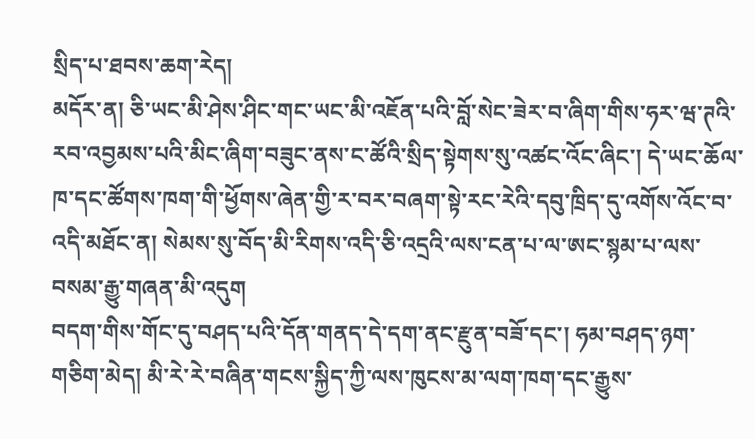སྲིད་པ་ཐབས་ཆག་རེད།
མདོར་ན། ཅི་ཡང་མི་ཤེས་ཤིང་གང་ཡང་མི་འཇོན་པའི་བློ་སེང་ཟེར་བ་ཞིག་གིས་ཧར་ཝ་ཊའི་རབ་འབྱམས་པའི་མིང་ཞིག་བཟུང་ནས་ང་ཚོའི་སྲིད་སྟེགས་སུ་འཚང་འོང་ཞིང་། དེ་ཡང་ཆོལ་ཁ་དང་ཚོགས་ཁག་གི་ཕྱོགས་ཞེན་གྱི་ར་བར་བཞག་སྟེ་རང་རེའི་དབུ་ཁྲིད་དུ་འགོས་འོང་བ་འདི་མཐོང་ན། སེམས་སུ་བོད་མི་རིགས་འདི་ཅི་འདྲའི་ལས་ངན་པ་ལ་ཨང་སྙམ་པ་ལས་བསམ་རྒྱུ་གཞན་མི་འདུག
བདག་གིས་གོང་དུ་བཤད་པའི་དོན་གནད་དེ་དག་ནང་རྫུན་བཟོ་དང་། ཧམ་བཤད་ཉག་གཅིག་མེད། མི་རེ་རེ་བཞིན་གངས་སྐྱིད་ཀྱི་ལས་ཁུངས་མ་ལག་ཁག་དང་རྒྱུས་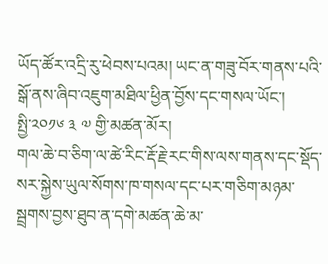ཡོད་ཚོར་འདྲི་རུ་ཕེབས་པའམ། ཡང་ན་གཟུ་བོར་གནས་པའི་སྒོ་ནས་ཞིབ་འཇུག་མཐིལ་ཕྱིན་བྱོས་དང་གསལ་ཡོང་།
སྤྱི་༢༠༡༦ ༣ ༧ གྱི་མཚན་མོར།
གལ་ཆེ་བ་ཅིག་ལ་ཚེ་རིང་རྡོ་རྗེ་རང་གིས་ལས་གནས་དང་སྡོད་སར་སྐྱེས་ཡུལ་སོགས་ཁ་གསལ་དང་པར་གཅིག་མཉམ་སྦྲགས་བྱས་ཐུབ་ན་དགེ་མཚན་ཆེ་མ་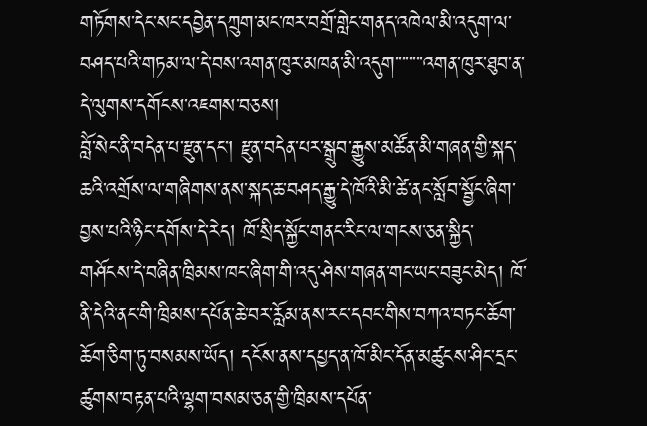གཏོགས་དེང་སང་དབྱེན་དཀྲུག་མང་ཁར་བགྲོ་གླེང་གནད་འཁེལ་མི་འདུག་ལ་བཤད་པའི་གཏམ་ལ་དེ་བས་འགན་ཁུར་མཁན་མི་འདུག་་་་་་་་འགན་ཁུར་ཐུབ་ན་དེ་ལུགས་དགོངས་འཇགས་བཅས།
བློེ་སེང་ནི་བདེན་པ་རྫུན་དང་། རྫུན་བདེན་པར་སྒྲུབ་རྒྱུས་མཚོན་མི་གཞན་གྱི་སྐད་ཆའི་འགྲོས་ལ་གཞིགས་ནས་སྐད་ཆ་བཤད་རྒྱུ་དེ་ཁོའི་མི་ཚེ་ནང་སློབ་སྦྱོང་ཞིག་བྱས་པའི་ཉིང་དགོས་དེ་རེད། ཁོ་སྲིད་སྐྱོང་གནང་རིང་ལ་གངས་ཅན་སྐྱིད་གཤོངས་དེ་བཞིན་ཁྲིམས་ཁང་ཞིག་གི་འདུ་ཤེས་གཞན་གང་ཡང་བཟུང་མེད། ཁོ་ནི་དེའི་ནང་གི་ཁྲིམས་དཔོན་ཆེ་བར་རློམ་ནས་རང་དབང་གིས་བཀའ་བཏང་ཆོག་ཆོག་ཅིག་ཏུ་བསམས་ཡོད། དངོས་ནས་དཔྱད་ན་ཁོ་མིང་དོན་མཚུངས་ཤིང་དྲང་ཚུགས་བརྟན་པའི་ལྷག་བསམ་ཅན་གྱི་ཁྲིམས་དཔོན་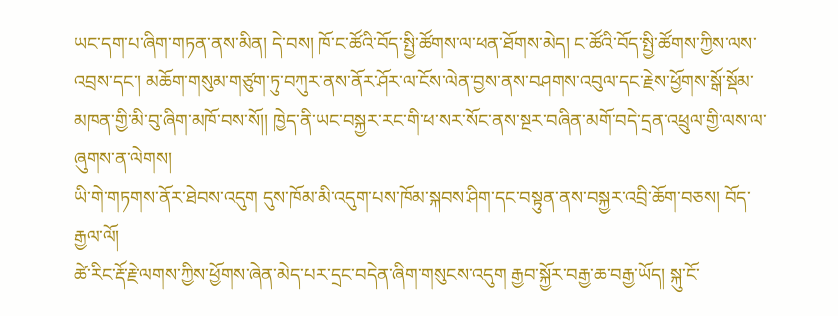ཡང་དག་པ་ཞིག་གཏན་ནས་མིན། དེ་བས། ཁོ་ང་ཚོའི་བོད་སྤྱི་ཚོགས་ལ་ཕན་ཐོགས་མེད། ང་ཚོའི་བོད་སྤྱི་ཚོགས་ཀྱིས་ལས་འབྲས་དང་། མཆོག་གསུམ་གཙུག་ཏུ་བཀུར་ནས་ནོར་ཤོར་ལ་ངོས་ལེན་བྱས་ནས་བཤགས་འབུལ་དང་རྗེས་ཕྱོགས་སྒོ་སྡོམ་མཁན་གྱི་མི་བུ་ཞིག་མཁོ་བས་སོ།། ཁྱེད་ནི་ཡང་བསྐྱར་རང་གི་ཕ་སར་སོང་ནས་སྔར་བཞིན་མགོ་བདེ་དྲན་འཕྲུལ་གྱི་ལས་ལ་ཞུགས་ན་ལེགས།
ཡི་གེ་གཏགས་ནོར་ཐེབས་འདུག དུས་ཁོམ་མི་འདུག་པས་ཁོམ་སྐབས་ཤིག་དང་བསྟུན་ནས་བསྐྱར་འབྲི་ཆོག་བཅས། བོད་རྒྱལ་ལོ།
ཚེ་རིང་རྡོ་རྗེ་ལགས་ཀྱིས་ཕྱོགས་ཞེན་མེད་པར་དྲང་བདེན་ཞིག་གསུངས་འདུག རྒྱབ་སྐྱོར་བརྒྱ་ཆ་བརྒྱ་ཡོད། སྐུ་ངོ་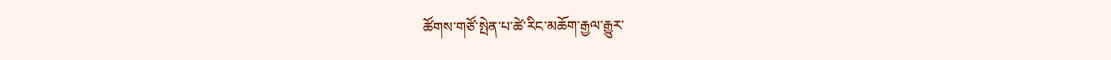ཚོགས་གཙོ་སྤེན་པ་ཚེ་རིང་མཆོག་རྒྱལ་རྒྱུར་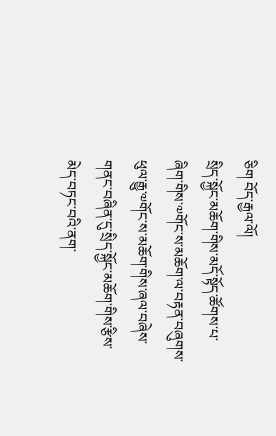ཅིག བོད་རྒྱལ་ལོ།
སྲིད་སྐྱོང་མཆོག་གིས་མདོ་སྟོད་ཚོགས་པ་ཞིག་གིས་༧གོང་ས་མཆོག་ལ་བརྟན་བཞུགས་ཕུལ་རྒྱུ་༧གོང་ས་མཆོག་གིས་ཞལ་བཞེས་གནང་བཞིན་དུ་སྲིད་སྐྱོང་མཆོག་གིས་རྩིས་མེད་བཏང་བའི་ནག་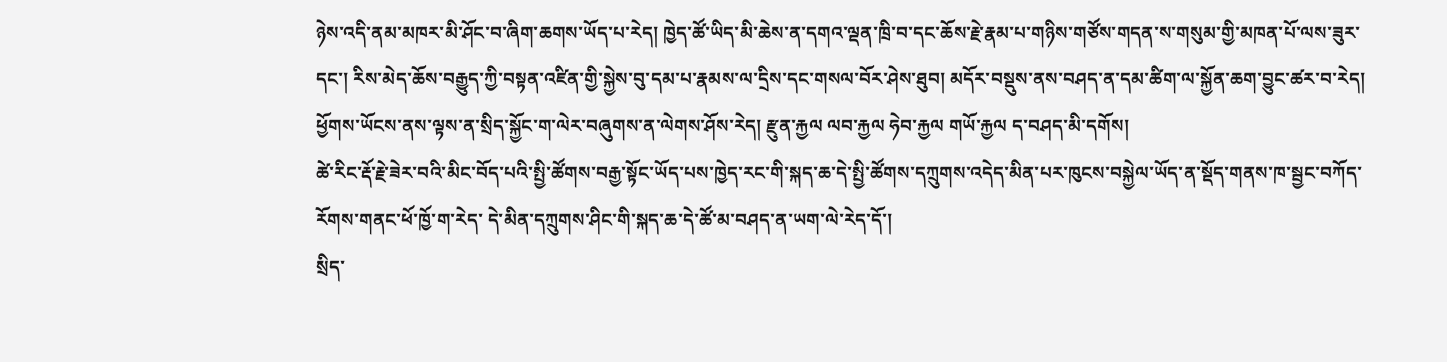ཉེས་འདི་ནམ་མཁར་མི་ཤོང་བ་ཞིག་ཆགས་ཡོད་པ་རེད། ཁྱེད་ཚོ་ཡིད་མི་ཆེས་ན་དགའ་ལྡན་ཁྲི་བ་དང་ཆོས་རྗེ་རྣམ་པ་གཉིས་གཙོས་གདན་ས་གསུམ་གྱི་མཁན་པོ་ལས་ཟུར་དང་། རིས་མེད་ཆོས་བརྒྱུད་ཀྱི་བསྟན་འཛིན་གྱི་སྐྱེས་བུ་དམ་པ་རྣམས་ལ་དྲིས་དང་གསལ་བོར་ཤེས་ཐུབ། མདོར་བསྡུས་ནས་བཤད་ན་དམ་ཚིག་ལ་སྐྱོན་ཆག་བྱུང་ཚར་བ་རེད།
ཕྱོགས་ཡོངས་ནས་ལྟས་ན་སྲིད་སྐྱོང་ག་ལེར་བཞུགས་ན་ལེགས་ཤོས་རེད། རྫུན་རྐྱལ ལབ་རྐྱལ ཧེབ་རྐྱལ གཡོ་རྐྱལ ད་བཤད་མི་དགོས།
ཚེ་རིང་རྡོ་རྗེ་ཟེར་བའི་མིང་བོད་པའི་སྤྱི་ཚོགས་བརྒྱ་སྟོང་ཡོད་པས་ཁྱེད་རང་གི་སྐད་ཆ་དེ་སྤྱི་ཚོགས་དཀྲུགས་འདེད་མིན་པར་ཁུངས་བསྐྱེལ་ཡོད་ན་སྡོད་གནས་ཁ་སྦྱང་བཀོད་རོགས་གནང་ཕོ་ཁྱོ་ག་རེད་ དེ་མིན་དཀྲུགས་ཤིང་གི་སྐད་ཆ་དེ་ཚོ་མ་བཤད་ན་ཡག་ལེ་རེད་དོ་།
སྲིད་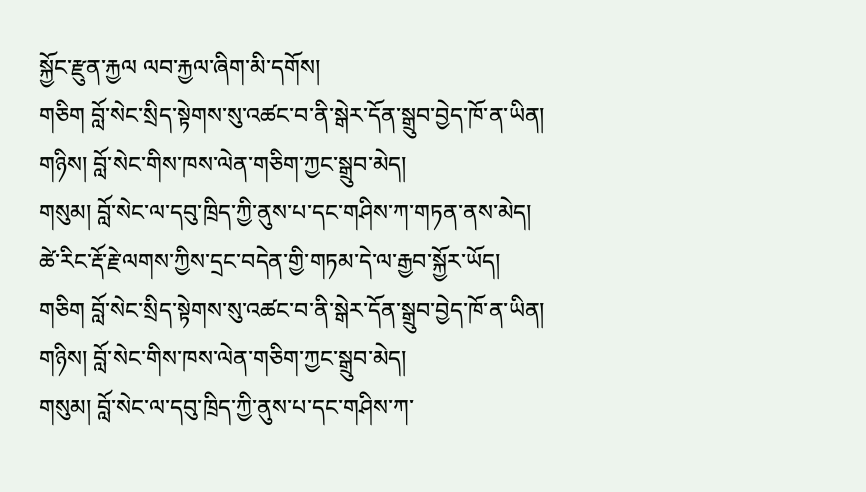སྐྱོང་རྫུན་རྐྱལ ལབ་རྐྱལ་ཞིག་མི་དགོས།
གཅིག བློ་སེང་སྲིད་སྟེགས་སུ་འཚང་བ་ནི་སྒེར་དོན་སྒྲུབ་བྱེད་ཁོ་ན་ཡིན།
གཉིས། བློ་སེང་གིས་ཁས་ལེན་གཅིག་ཀྱང་སྒྲུབ་མེད།
གསུམ། བློ་སེང་ལ་དབུ་ཁྲིད་ཀྱི་ནུས་པ་དང་གཤིས་ཀ་གཏན་ནས་མེད།
ཚེ་རིང་རྡོ་རྗེ་ལགས་ཀྱིས་དྲང་བདེན་གྱི་གཏམ་དེ་ལ་རྒྱབ་སྐྱོར་ཡོད།
གཅིག བློ་སེང་སྲིད་སྟེགས་སུ་འཚང་བ་ནི་སྒེར་དོན་སྒྲུབ་བྱེད་ཁོ་ན་ཡིན།
གཉིས། བློ་སེང་གིས་ཁས་ལེན་གཅིག་ཀྱང་སྒྲུབ་མེད།
གསུམ། བློ་སེང་ལ་དབུ་ཁྲིད་ཀྱི་ནུས་པ་དང་གཤིས་ཀ་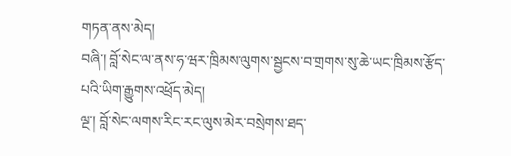གཏན་ནས་མེད།
བཞི་། བློ་སེང་ལ་ནས་ཧ་ཝར་ཁྲིམས་ལུགས་སྦྱངས་བ་གྲགས་སུ་ཆེ་ཡང་ཁྲིམས་རྩོད་པའི་ཡིག་རྒྱུགས་འཕྲོད་མེད།
ལྔ་། བློ་སེང་ལགས་རིང་རང་ལུས་མེར་བསྲེགས་ཐད་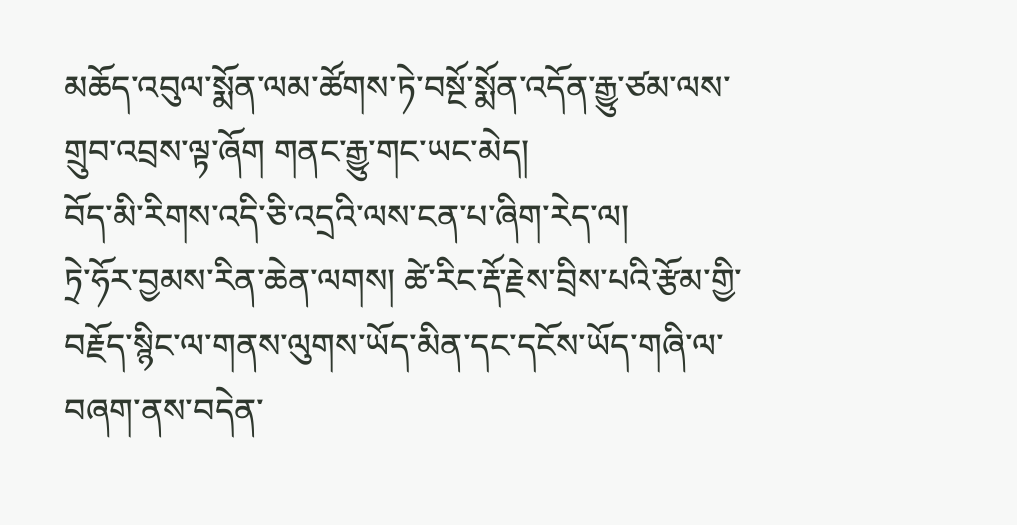མཆོད་འབུལ་སྨོན་ལམ་ཚོགས་ཏེ་བསྔོ་སྨོན་འདོན་རྒྱུ་ཙམ་ལས་གྲུབ་འབྲས་ལྟ་ཞོག གནང་རྒྱུ་གང་ཡང་མེད།
བོད་མི་རིགས་འདི་ཅི་འདྲའི་ལས་ངན་པ་ཞིག་རེད་ལ།
ཏྲེ་ཧོར་བྱམས་རིན་ཆེན་ལགས། ཚེ་རིང་རྡོ་རྗེས་བྲིས་པའི་རྩོམ་གྱི་བརྗོད་སྙིང་ལ་གནས་ལུགས་ཡོད་མིན་དང་དངོས་ཡོད་གཞི་ལ་བཞག་ནས་བདེན་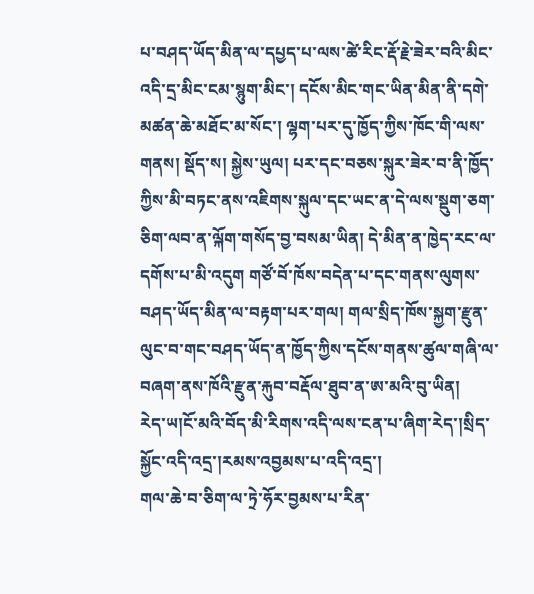པ་བཤད་ཡོད་མིན་ལ་དཔྱད་པ་ལས་ཚེ་རིང་རྡོ་རྗེ་ཟེར་བའི་མིང་འདི་དྲ་མིང་ངམ་སྙུག་མིང་། དངོས་མིང་གང་ཡིན་མིན་ནི་དགེ་མཚན་ཆེ་མཐོང་མ་སོང་། ལྷག་པར་དུ་ཁྱོད་ཀྱིས་ཁོང་གི་ལས་གནས། སྡོད་ས། སྐྱེས་ཡུལ། པར་དང་བཅས་སྐུར་ཟེར་བ་ནི་ཁྱོད་ཀྱིས་མི་བཏང་ནས་འཇིགས་སྐུལ་དང་ཡང་ན་དེ་ལས་སྡུག་ཅག་ཅིག་ལབ་ན་ལྐོག་གསོད་བྱ་བསམ་ཡིན། དེ་མིན་ན་ཁྱེད་རང་ལ་དགོས་པ་མི་འདུག གཙོ་བོ་ཁོས་བདེན་པ་དང་གནས་ལུགས་བཤད་ཡོད་མིན་ལ་བརྟག་པར་གལ། གལ་སྲིད་ཁོས་སྐྱག་རྫུན་ལུང་བ་གང་བཤད་ཡོད་ན་ཁྱོད་ཀྱིས་དངོས་གནས་ཚུལ་གཞི་ལ་བཞག་ནས་ཁོའི་རྫུན་རྐུབ་བརྡོལ་ཐུབ་ན་ཨ་མའི་བུ་ཡིན།
རེད་ཡ།ངོ་མའི་བོད་མི་རིགས་འདི་ལས་ངན་པ་ཞིག་རེད་།སྲིད་སྐྱོང་འདི་འདྲ་།རམས་འབྱམས་པ་འདི་འདྲ་།
གལ་ཆེ་བ་ཅིག་ལ་ཏྲེ་ཧོར་བྱམས་པ་རིན་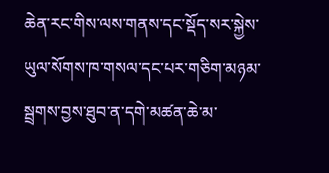ཆེན་རང་གིས་ལས་གནས་དང་སྡོད་སར་སྐྱེས་ཡུལ་སོགས་ཁ་གསལ་དང་པར་གཅིག་མཉམ་སྦྲགས་བྱས་ཐུབ་ན་དགེ་མཚན་ཆེ་མ་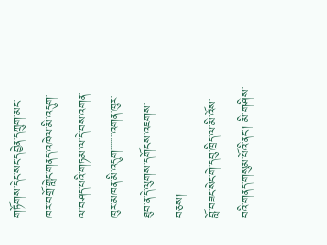གཏོགས་དེང་སང་དབྱེན་དཀྲུག་མང་ཁར་བགྲོ་གླེང་གནད་འཁེལ་མི་འདུག་ལ་བཤད་པའི་གཏམ་ལ་དེ་བས་འགན་ཁུར་མཁན་མི་འདུག་་་་་་་་འགན་ཁུར་ཐུབ་ན་དེ་ལུགས་དགོངས་འཇགས་བཅས།
བློ་བཟང་སེང་གེ་དབུ་ཁྲིད་ལ་མི་འོས་བའི་གནད་གསུམ་པོའི་ནང་། མི་གཤིས་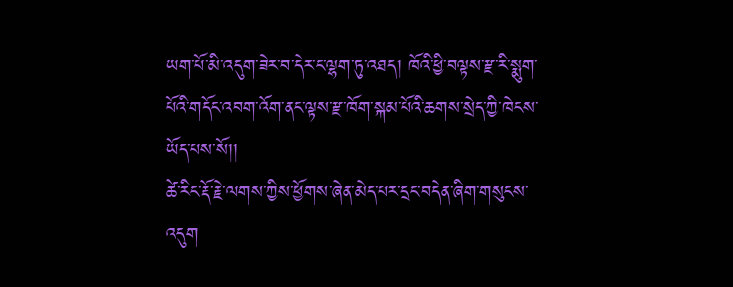ཡག་པོ་མི་འདུག་ཟེར་བ་དེར་ང་ལྷག་ཏུ་འཐད། ཁོའི་ཕྱི་བལྟས་རྫ་རི་སྨུག་པོའི་གདོང་འབག་འོག་ནང་ལྟས་རྫ་ཁོག་སྐམ་པོའི་ཆགས་སྲེད་ཀྱི་ཁེངས་ཡོད་པས་སོ།།
ཚེ་རིང་རྡོ་རྗེ་ལགས་ཀྱིས་ཕྱོགས་ཞེན་མེད་པར་དྲང་བདེན་ཞིག་གསུངས་འདུག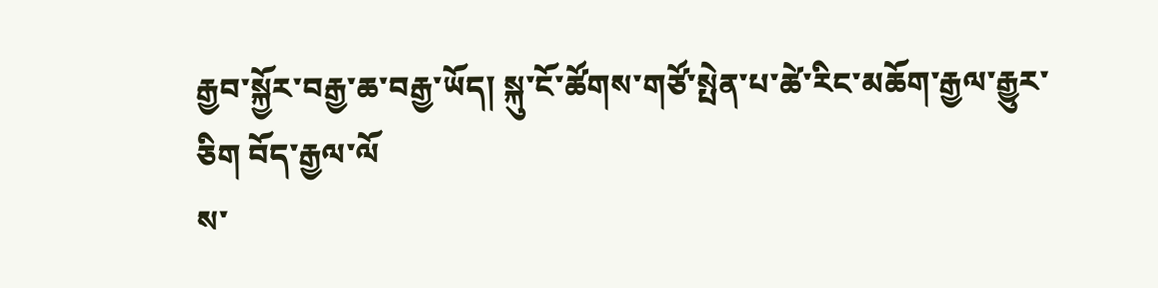རྒྱབ་སྐྱོར་བརྒྱ་ཆ་བརྒྱ་ཡོད། སྐུ་ངོ་ཚོགས་གཙོ་སྤེན་པ་ཚེ་རིང་མཆོག་རྒྱལ་རྒྱུར་ཅིག བོད་རྒྱལ་ལོ
ས་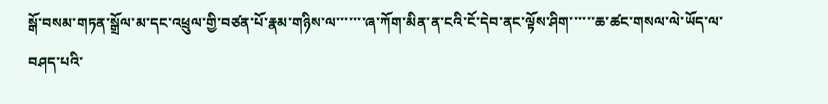སྒོ་བསམ་གཏན་སྒྲོལ་མ་དང་འཕྲུལ་གྱི་བཙན་པོ་རྣམ་གཉིས་ལ་་་་་་་ཞ་ཀོག་མིན་ན་ངའི་ངོ་དེབ་ནང་ལྟོས་ཤིག་་་་་་ཆ་ཚང་གསལ་ལེ་ཡོད་ལ་བཤད་པའི་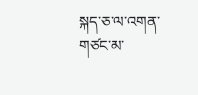སྐད་ཅ་ལ་འགན་གཙང་མ་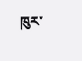ཁུར་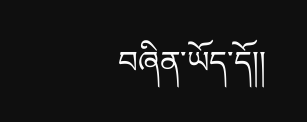བཞིན་ཡོད་དོ།།